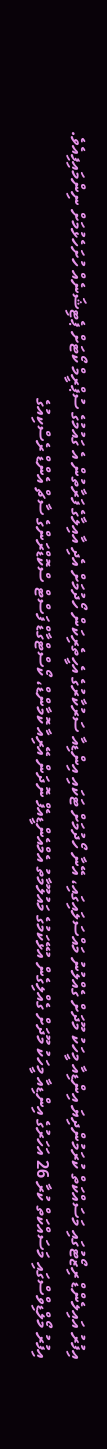އިފުރު އައިލެންޑް ރިޒޯޓުގައި މަސައްކަތް ކުރަމުންދިޔަ އިންޑިއާ މީހަކު މޫދަށް ގެއްލުނު މައްސަލައިގައި، އޭނާ ހޯދުމަށް ޓަކައި އިންޑިއާ ސަރުކާރުގެ އެހީތެރިކަން ހޯދުމަށް އެދި އާއިލާގެ ފަރާތުން އެ ގައުމުގެ ސުޕްރީމް ކޯޓަށް ޕެޓިޝަނެއް ހުށަހެޅުމަށް ނިންމައިފިއެވެ.
އިފުރު މޯލްޑިވްސްގައި މަސައްކަތް ކުރާ 26 އަހަރުގެ އިންޑިއާ މީހަކު މޫދަށް ގެއްލިގެން އުޅޭކަމުގެ މައުލޫމާތު އެމްއެންޑީއެފް ނޮދަން އޭރިއާ ކޮމާންޑް، ކޯސްޓްގާޑް ފަސްޓް ސްކޮޑްރަންގެ ސާޗް އެންޑް ރެސްކިއުގެ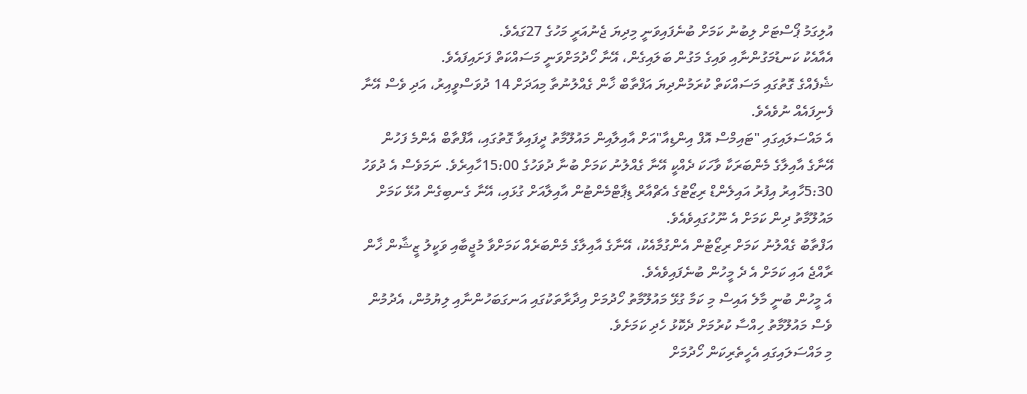އުލިގަމު ޕޯސްޓަށް ލިބުނު ކަމަށް ބުނެފައިވަނީ މިދިޔަ ޖެނުއަރީ މަހުގެ 27ގައެވެ.
އެއާއެކު ކަނޑުމަގުންނާއި ވައިގެ މަގުން ބަލައިގެން، އޭނާ ހޯދުމަށްވަނީ މަސައްކަތް ފަށައިފައެވެ.
ޝެފެއްގެ ގޮތުގައި މަސައްކަތް ކުރަމުންދިޔަ އަފްތާބް ޚާން ގެއްލުނުތާ މިއަދަށް 14 ދުވަސްވީއިރު، އަދި ވެސް އޭނާ ފެނިފައެއް ނުވެއެވެ.
އެ މައްސަލައިގައި "ޓައިމްސް އޮފް އިންޑިއާ"އަށް އާއިލާއިން މައުލޫމާތު ދީފައިވާ ގޮތުގައި، އާފްތާބް އެންމެ ފަހުން އޭނާގެ އާއިލާގެ މެންބަރަކާ ވާހަކަ ދެއްކީ އޭނާ ގެއްލުނު ކަމަށް ބުނާ ދުވަހުގެ 15:00ހާއިރެވެ. ނަމަވެސް އެ ދުވަހު 5:30ހާއިރު އިފުރު އައިލެންޑް ރިޒޯޓުގެ އެޗްއާރް ޑިޕާޓްމެންޓުން އާއިލާއަށް ގުޅައި، އޭނާ ގެނބިގެން އުޅޭ ކަމަށް މައުލޫމާތު ދިން ކަމަށް އެ ނޫހުގައިވެއެވެ.
އަފްތާބު ގެއްލުނު ކަމަށް ރިޒޯޓުން އެންގުމާއެކު، އޭނާގެ އާއިލާގެ މެންބަރެއް ކަމަށްވާ މުޖީބާއި ވަކީލު ޒީޝާން ޚާން ރާއްޖެ އައި ކަމަށް އެ ދެ މީހުން ބުނެފައިވެއެވެ.
އެ މީހުން ބުނީ މާލެ އައިސް މި ކަމާ ގުޅޭ މައުލޫމާތު ހޯދުމަށް އިދާރާތަކުގައި އަނގަބަހުންނާއި ލިޔުމުން، އެދުމުން ވެސް މައުލޫމާތު ހިއްސާ ކުރުމަށް ދެކޮޅު ހެދި ކަމަށެވެ.
މި މައްސަލައިގައި އެހީތެރިކަން ހޯދުމަށް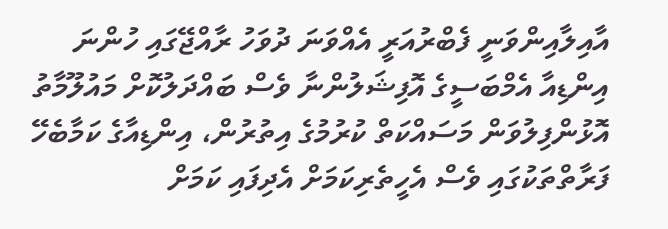އާއިލާއިންވަނީ ފެބްރުއަރީ އެއްވަނަ ދުވަހު ރާއްޖޭގައި ހުންނަ އިންޑިއާ އެމްބަސީގެ އޮފިޝަލުންނާ ވެސް ބައްދަލުކޮށް މައުލޫމާތު އޮޅުންފިލުވަން މަސައްކަތް ކުރުމުގެ އިތުރުން، އިންޑިއާގެ ކަމާބެހޭ ފަރާތްތަކުގައި ވެސް އެހީތެރިކަމަށް އެދިފައި ކަމަށް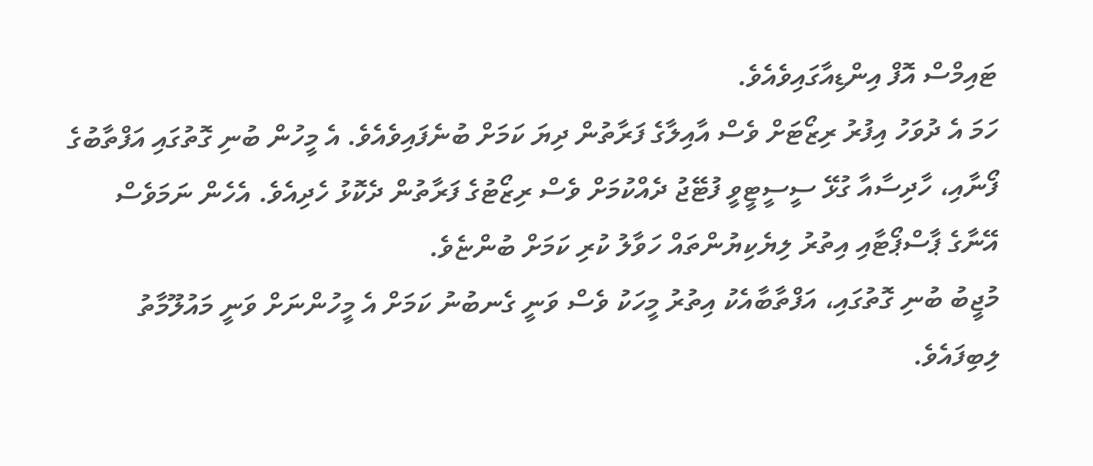ޓައިމްސް އޮފް އިންޑިއާގައިވެއެވެ.
ހަމަ އެ ދުވަހު އިފުރު ރިޒޯޓަށް ވެސް އާއިލާގެ ފަރާތުން ދިޔަ ކަމަށް ބުނެފައިވެއެވެ. އެ މީހުން ބުނި ގޮތުގައި އަފްތާބުގެ ފޯނާއި، ހާދިސާއާ ގުޅޭ ސީސީޓީވީ ފުޓޭޖު ދެއްކުމަށް ވެސް ރިޒޯޓުގެ ފަރާތުން ދެކޮޅު ހެދިއެވެ. އެހެން ނަމަވެސް އޭނާގެ ޕާސްޕޯޓާއި އިތުރު ލިޔެކިޔުންތައް ހަވާލު ކުރި ކަމަށް ބުންޏެވެ.
މުޖީބު ބުނި ގޮތުގައި، އަފްތާބާއެކު އިތުރު މީހަކު ވެސް ވަނީ ގެނބުނު ކަމަށް އެ މީހުންނަށް ވަނީ މައުލޫމާތު ލިބިފައެވެ.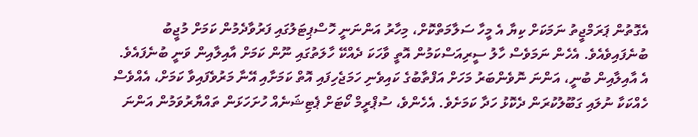އެގޮތުން ޕަރަމްޖީތު ނަމަކަށް ކިޔާ އެ މީހާ ސަލާމަތްކޮށް، މިހާރު އަންނަނީ ހޮސްޕިޓަލުގައި ފަރުވާދެމުން ކަމަށް މުޖީބު ބުނެފައިވެއެވެ. އެހެން ނަމަވެސް ހާލު ސީރިއަސްކަމުން އޮތީ ވާހަކަ ދެއްކޭ ހާލަތުގައި ނޫން ކަމަށް އާއިލާއިން ވަނީ ބުނެފައެވެ.
އެ އާއިލާއިން ބުނީ، އަންނަ ނޮވެންބަރު މަހަށް އަފްތާބުގެ ކައިވެނި ހަމަޖެހިފައި އޮތް ކަމަށާއި އޭނާ މަރުވެފައިވާ ކަމަށް، އެއްވެސް ހެއްކަކާ ނުލައި ގަބޫލުކުރަން ދެކޮޅު ހަދާ ކަމަށެވެ. އެހެންވެ، ސުޕްރީމް ކޯޓަށް ޕެޓިޝަނެއް ހުށަހަޅަން ތައްޔާރުވަމުން އަންނަ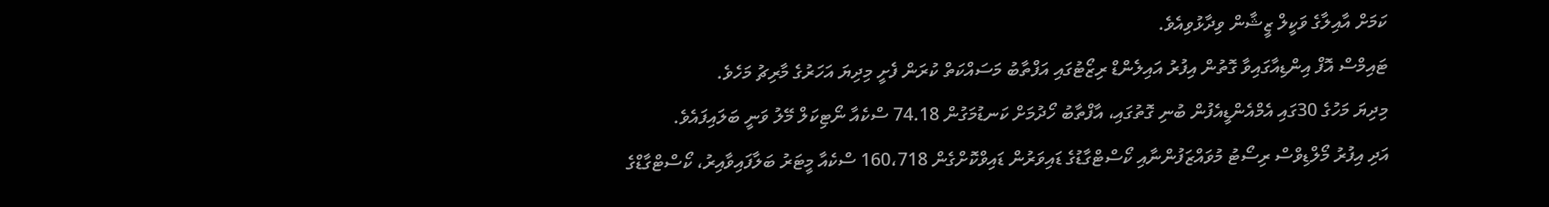ކަމަށް އާއިލާގެ ވަކީލް ޒީޝާން ވިދާޅުވިއެވެ.
ޓައިމްސް އޮފް އިންޑިއާގައިވާ ގޮތުން އިފުރު އައިލެންޑް ރިޒޯޓުގައި އަފްތާބު މަސައްކަތް ކުރަން ފެށީ މިދިޔަ އަހަރުގެ މާރިޗު މަހެވެ.
މިދިޔަ މަހުގެ 30ގައި އެމްއެންޑީއެފުން ބުނި ގޮތުގައި، އާފްތާބު ހޯދުމަށް ކަނޑުމަގުން 74.18 ސްކެއާ ނޯޓިކަލް މޭލު ވަނީ ބަލައިފައެވެ.
އަދި އިފުރު މޯލްޑިވްސް ރިސޯޓު މުވައްޒަފުންނާއި ކޯސްޓްގާޑުގެ ޑައިވަރުން ޑައިވްކޮށްގެން 160،718 ސްކެއާ މީޓަރު ބަލާފައިވާއިރު، ކޯސްޓްގާޑްގެ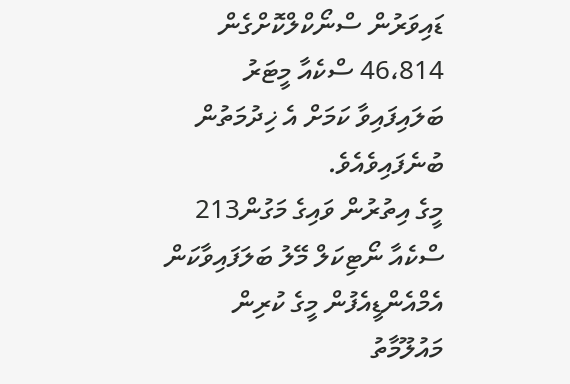ޑައިވަރުން ސްނޯކްލްކޮށްގެން 46،814 ސްކެއާ މީޓަރު ބަލައިފައިވާ ކަމަށް އެ ޚިދުމަތުން ބުނެފައިވެއެވެ.
މީގެ އިތުރުން ވައިގެ މަގުން213 ސްކެއާ ނޯޓިކަލް މޭލު ބަލަފައިވާކަން އެމްއެންޑީއެފުން މީގެ ކުރިން މައުލޫމާތު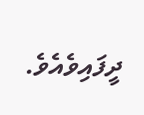ދީފައިވެއެވެ.